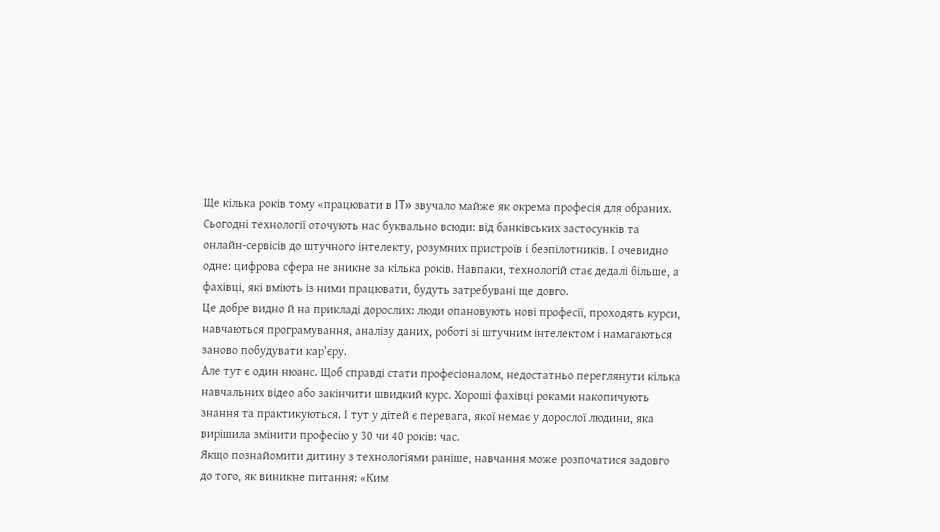Ще кілька років тому «працювати в IT» звучало майже як окрема професія для обраних. Сьогодні технології оточують нас буквально всюди: від банківських застосунків та онлайн-сервісів до штучного інтелекту, розумних пристроїв і безпілотників. І очевидно одне: цифрова сфера не зникне за кілька років. Навпаки, технологій стає дедалі більше, а фахівці, які вміють із ними працювати, будуть затребувані ще довго.
Це добре видно й на прикладі дорослих: люди опановують нові професії, проходять курси, навчаються програмування, аналізу даних, роботі зі штучним інтелектом і намагаються заново побудувати кар’єру.
Але тут є один нюанс. Щоб справді стати професіоналом, недостатньо переглянути кілька навчальних відео або закінчити швидкий курс. Хороші фахівці роками накопичують знання та практикуються. І тут у дітей є перевага, якої немає у дорослої людини, яка вирішила змінити професію у 30 чи 40 років: час.
Якщо познайомити дитину з технологіями раніше, навчання може розпочатися задовго до того, як виникне питання: «Ким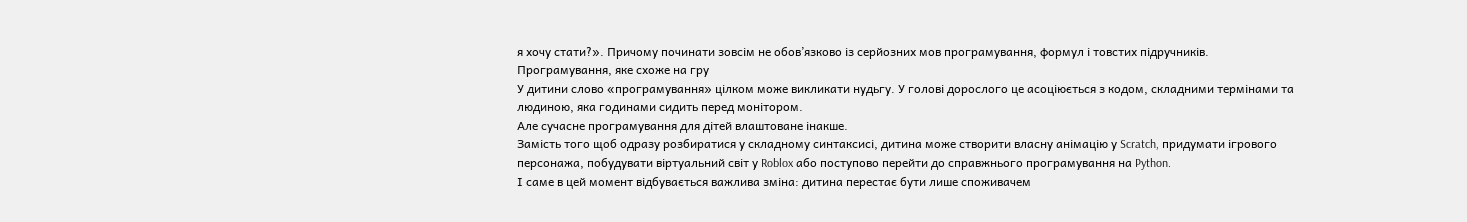я хочу стати?». Причому починати зовсім не обов’язково із серйозних мов програмування, формул і товстих підручників.
Програмування, яке схоже на гру
У дитини слово «програмування» цілком може викликати нудьгу. У голові дорослого це асоціюється з кодом, складними термінами та людиною, яка годинами сидить перед монітором.
Але сучасне програмування для дітей влаштоване інакше.
Замість того щоб одразу розбиратися у складному синтаксисі, дитина може створити власну анімацію у Scratch, придумати ігрового персонажа, побудувати віртуальний світ у Roblox або поступово перейти до справжнього програмування на Python.
І саме в цей момент відбувається важлива зміна: дитина перестає бути лише споживачем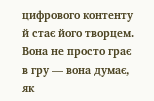цифрового контенту й стає його творцем.
Вона не просто грає в гру — вона думає, як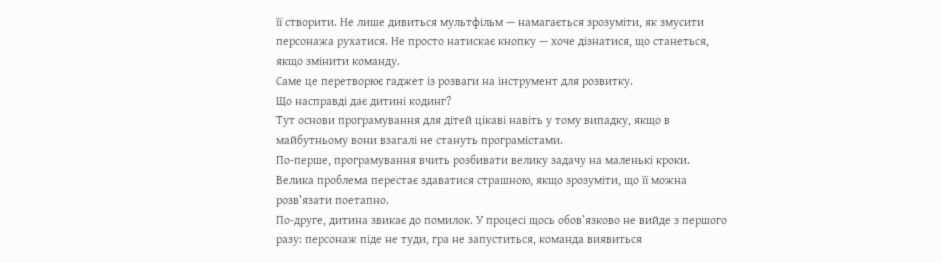її створити. Не лише дивиться мультфільм — намагається зрозуміти, як змусити персонажа рухатися. Не просто натискає кнопку — хоче дізнатися, що станеться, якщо змінити команду.
Саме це перетворює гаджет із розваги на інструмент для розвитку.
Що насправді дає дитині кодинг?
Тут основи програмування для дітей цікаві навіть у тому випадку, якщо в майбутньому вони взагалі не стануть програмістами.
По-перше, програмування вчить розбивати велику задачу на маленькі кроки. Велика проблема перестає здаватися страшною, якщо зрозуміти, що її можна розв’язати поетапно.
По-друге, дитина звикає до помилок. У процесі щось обов’язково не вийде з першого разу: персонаж піде не туди, гра не запуститься, команда виявиться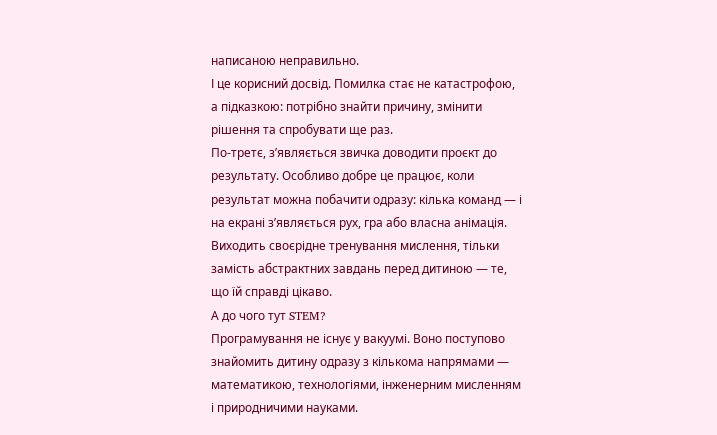написаною неправильно.
І це корисний досвід. Помилка стає не катастрофою, а підказкою: потрібно знайти причину, змінити рішення та спробувати ще раз.
По-третє, з’являється звичка доводити проєкт до результату. Особливо добре це працює, коли результат можна побачити одразу: кілька команд — і на екрані з’являється рух, гра або власна анімація.
Виходить своєрідне тренування мислення, тільки замість абстрактних завдань перед дитиною — те, що їй справді цікаво.
А до чого тут STEM?
Програмування не існує у вакуумі. Воно поступово знайомить дитину одразу з кількома напрямами — математикою, технологіями, інженерним мисленням і природничими науками.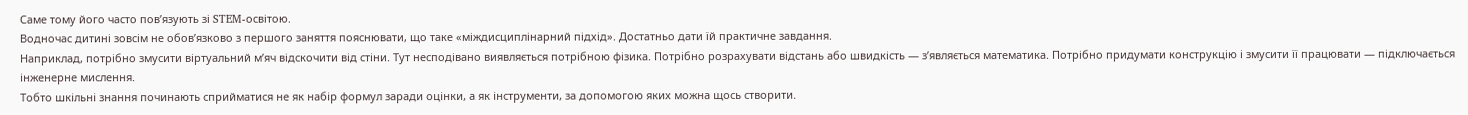Саме тому його часто пов’язують зі STEM-освітою.
Водночас дитині зовсім не обов’язково з першого заняття пояснювати, що таке «міждисциплінарний підхід». Достатньо дати їй практичне завдання.
Наприклад, потрібно змусити віртуальний м’яч відскочити від стіни. Тут несподівано виявляється потрібною фізика. Потрібно розрахувати відстань або швидкість — з’являється математика. Потрібно придумати конструкцію і змусити її працювати — підключається інженерне мислення.
Тобто шкільні знання починають сприйматися не як набір формул заради оцінки, а як інструменти, за допомогою яких можна щось створити.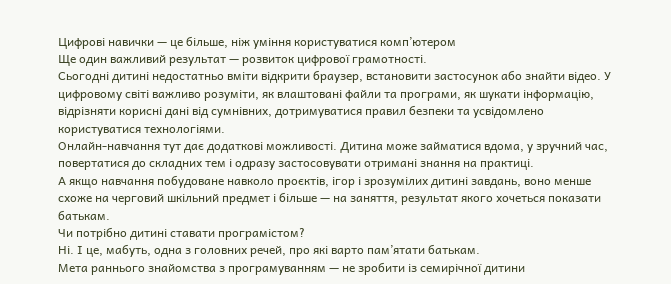Цифрові навички — це більше, ніж уміння користуватися комп’ютером
Ще один важливий результат — розвиток цифрової грамотності.
Сьогодні дитині недостатньо вміти відкрити браузер, встановити застосунок або знайти відео. У цифровому світі важливо розуміти, як влаштовані файли та програми, як шукати інформацію, відрізняти корисні дані від сумнівних, дотримуватися правил безпеки та усвідомлено користуватися технологіями.
Онлайн-навчання тут дає додаткові можливості. Дитина може займатися вдома, у зручний час, повертатися до складних тем і одразу застосовувати отримані знання на практиці.
А якщо навчання побудоване навколо проєктів, ігор і зрозумілих дитині завдань, воно менше схоже на черговий шкільний предмет і більше — на заняття, результат якого хочеться показати батькам.
Чи потрібно дитині ставати програмістом?
Ні. І це, мабуть, одна з головних речей, про які варто пам’ятати батькам.
Мета раннього знайомства з програмуванням — не зробити із семирічної дитини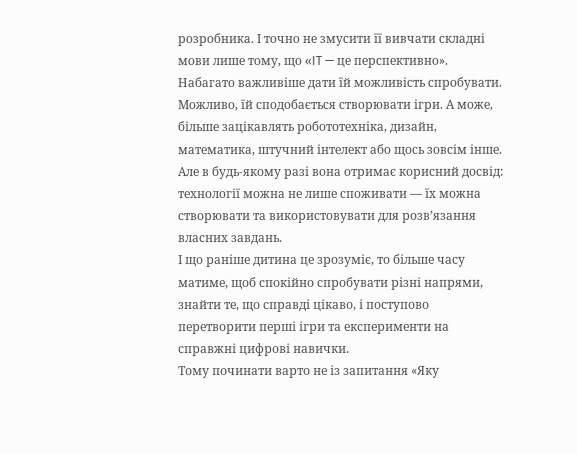розробника. І точно не змусити її вивчати складні мови лише тому, що «IT — це перспективно».
Набагато важливіше дати їй можливість спробувати.
Можливо, їй сподобається створювати ігри. А може, більше зацікавлять робототехніка, дизайн, математика, штучний інтелект або щось зовсім інше.
Але в будь-якому разі вона отримає корисний досвід: технології можна не лише споживати — їх можна створювати та використовувати для розв’язання власних завдань.
І що раніше дитина це зрозуміє, то більше часу матиме, щоб спокійно спробувати різні напрями, знайти те, що справді цікаво, і поступово перетворити перші ігри та експерименти на справжні цифрові навички.
Тому починати варто не із запитання «Яку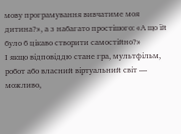мову програмування вивчатиме моя дитина?», а з набагато простішого: «А що їй було б цікаво створити самостійно?»
І якщо відповіддю стане гра, мультфільм, робот або власний віртуальний світ — можливо,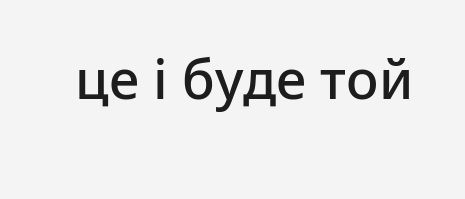це і буде той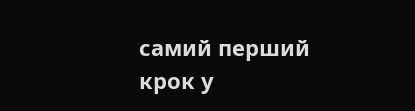самий перший крок у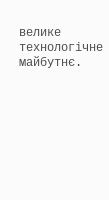велике технологічне майбутнє.